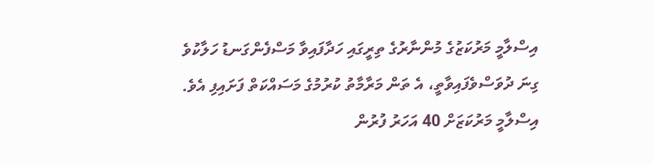އިސްލާމީ މަރުކަޒުގެ މުންނާރުގެ ތިރީގައި ހަދާފައިވާ މަސްފެންގަނޑު ހަލާކުވެ ގިނަ ދުވަސްވެފައިވާތީ، އެ ތަން މަރާމާތު ކުރުމުގެ މަސައްކަތް ފަށައިފި އެވެ.
އިސްލާމީ މަރުކަޒަށް 40 އަހަރު ފުރުން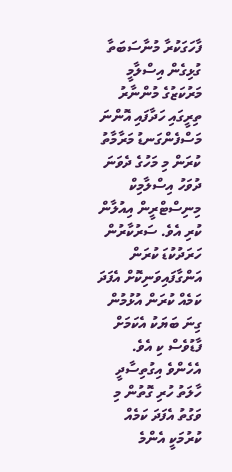ފާހަގަކުރާ މުނާސަބަތާ ގުޅިގެން އިސްލާމީ މަރުކަޒުގެ މުންނާރު ތިރީގައި ހަދާފައި އޮންނަ މަސްފެންގަނޑު މަރާމާތު ކުރަން މި މަހުގެ ދެވަނަ ދުވަހު އިސްލާމިކް މިނިސްޓްރީން އިއުލާން ކުރި އެވެ. ސަރުކާރުން ހަރަދުކުޑަ ކުރަން އަންގާފައިވަނިކޮށް އެފަދަ ކަމެއް ކުރަން އުޅުމުން ގިނަ ބަޔަކު އެކަމަށް ފާޑުވެސް ކި އެވެ.
އެހެންވެ އިގުތިސާދީ ހާލަތު ހުރި ގޮތުން މި ވަގުތު އެފަދަ ކަމެއް ކުރުމަކީ އެންމެ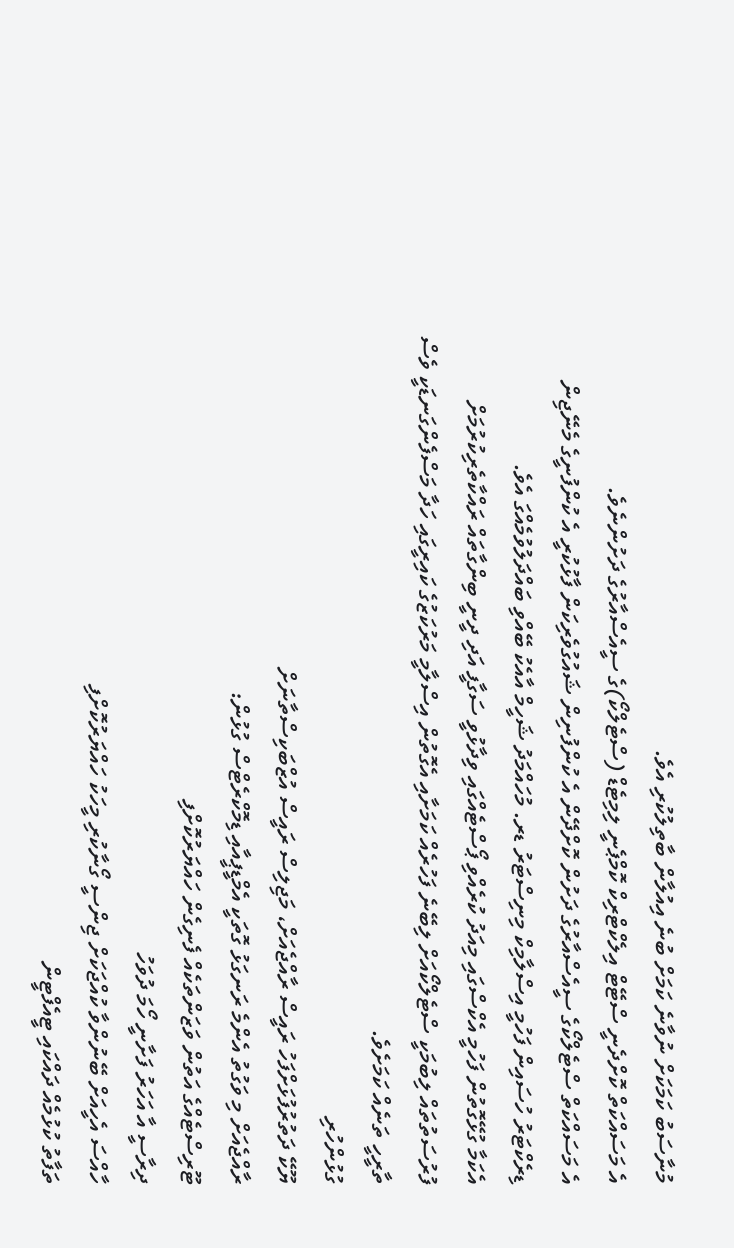މުނާސަބު ކަމަކަށް ނުވާނެ ކަމަށް ބުނެ އިއުލާން ބާތިލުކުރި އެވެ.
އެ މަސައްކަތް ކޮށްދެނީ ސްޓޭޓް އިލެކްޓްރިކް ކޮމްޕެނީ ލިމިޓެޑް (ސްޓެލްކޯ)ގެ ސީއެސްއާރުގެ ދަށުންނެވެ.
އެ މަސައްކަތް ސްޓެލްކޯގެ ސީއެސްއާރުގެ ދަށުން ކޮށްދޭން އެ ކުންފުނިން ޝައުގުވެރިކަން ފާޅުކުރީ އެ ކުންފުނީގެ މެނޭޖިން ޑިރެކްޓަރު ހުސައިން ފަހުމީ އިސްލާމިކް މިނިސްޓަރު ޑރ. މުހައްމަދު ޝަހީމް އާއެކު ބޭއްވި ބައްދަލުވުމެއްގަ އެވެ.
އެކަމާ ގުޅޭގޮތުން ފަހުމީ އެކްސްގައި މިއަދު ކުރެއްވި ޕޯސްޓެއްގައި ވިދާޅުވީ ސަގާފީ އަދި ދީނީ ބިންގާތައް ރައްކާތެރިކުރުމަށް ފުރުސަތުތައް ލިބުމަކީ ސްޓެލްކޯއަށް ލިބޭނެ ފަހުރެއް ކަމަށާއި އެގޮތުން އިސްލާމީ މަރުކަޒުގެ ކައިރީގައި ހަދާ މަސްފެންގަނޑަކީ ވެސް ތާރީހީ ތަނެއް ކަމަށެވެ.
ގުޅުންހުރި
ޔޫކޭ ދަތުރުފުޅަށްފަހު ރައީސް ރާއްޖެއަށް، މަޖިލިސް ރައީސް އުޒްބަކިސްތާނަށް
ރާއްޖެއަށް މި ވަގުތު އެންމެ ރަނގަޅު ގޮތަކީ އެމްޑީޕީއާއި ޑިމޮކްރެޓްސް ގުޅުން:
ޓޫރިސްޓެއްގެ އަތުން ވަޒަންތަކެއް ފެނިގެން ހައްޔަރުކޮށްފި
ދިރާސީ އާ އަހަރު ފަށާނީ ހޯމަ ދުވަހު
ހާއްސަ އެހީއަށް ބޭނުންވާ ކުއްޖަކަށް ޖިންސީ ގޯނާކުރި މީހަކު ހައްޔަރުކޮށްފި
ތަފާތު ކުޅުމެއް ދައްކައި ޓީއެފްޓީން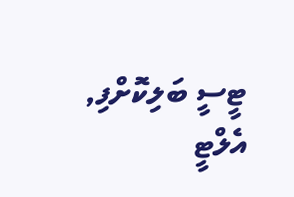ޓީސީ ބަލިކޮށްފި, އެލްޓީ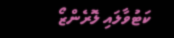ކަޓުވާލައި ލޮރެންޒޯ